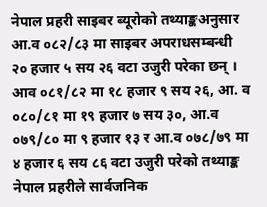नेपाल प्रहरी साइबर ब्यूरोको तथ्याङ्कअनुसार आ.व ०८२/८३ मा साइबर अपराधसम्बन्धी २० हजार ५ सय २६ वटा उजुरी परेका छन् । आव ०८१/८२ मा १८ हजार ९ सय २६, आ. व ०८०/८१ मा १९ हजार ७ सय ३०, आ.व ०७९/८० मा ९ हजार १३ र आ.व ०७८/७९ मा ४ हजार ६ सय ८६ वटा उजुरी परेको तथ्याङ्क नेपाल प्रहरीले सार्वजनिक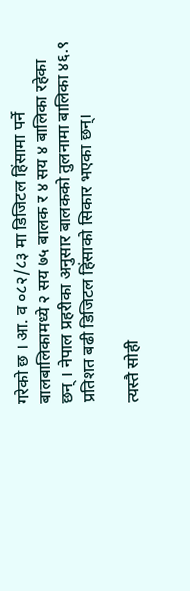गरेको छ । आ. व ०८२/८३ मा डिजिटल हिंसामा पर्ने बालबालिकामध्ये २ सय ७५ बालक र ४ सय ४ बालिका रहेका छन् । नेपाल प्रहरीका अनुसार बालकको तुलनामा बालिका ४६.९ प्रतिशत बढी डिजिटल हिंसाको सिकार भएका छन्।

त्यस्तै सोही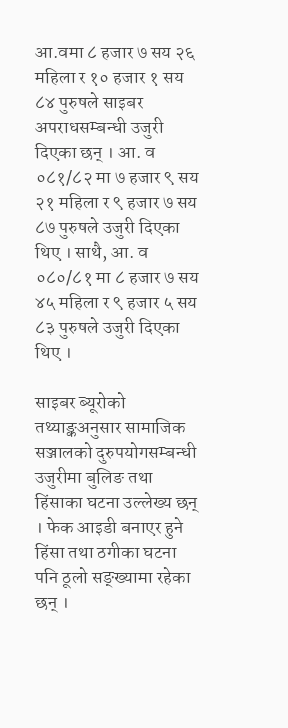आ.वमा ८ हजार ७ सय २६ महिला र १० हजार १ सय ८४ पुरुषले साइबर अपराधसम्बन्धी उजुरी दिएका छन् । आ. व ०८१/८२ मा ७ हजार ९ सय २१ महिला र ९ हजार ७ सय ८७ पुरुषले उजुरी दिएका थिए । साथै, आ. व ०८०/८१ मा ८ हजार ७ सय ४५ महिला र ९ हजार ५ सय ८३ पुरुषले उजुरी दिएका थिए ।

साइबर ब्यूरोको तथ्याङ्कअनुसार सामाजिक सञ्जालको दुरुपयोगसम्बन्धी उजुरीमा बुलिङ तथा हिंसाका घटना उल्लेख्य छन् । फेक आइडी बनाएर हुने हिंसा तथा ठगीका घटना पनि ठूलो सङ्ख्यामा रहेका छन् ।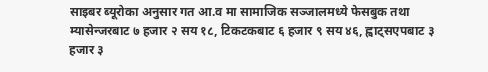साइबर ब्यूरोका अनुसार गत आ.व मा सामाजिक सञ्जालमध्ये फेसबुक तथा म्यासेन्जरबाट ७ हजार २ सय १८, टिकटकबाट ६ हजार ९ सय ४६, ह्वाट्सएपबाट ३ हजार ३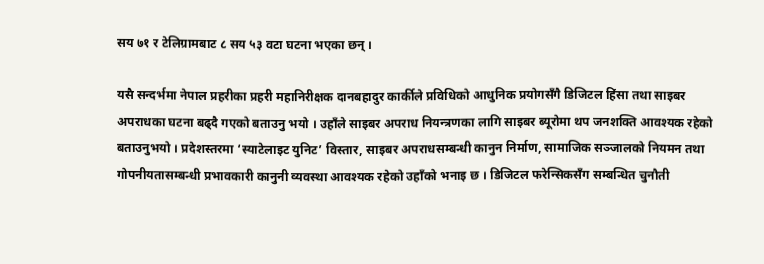सय ७१ र टेलिग्रामबाट ८ सय ५३ वटा घटना भएका छन् ।

यसै सन्दर्भमा नेपाल प्रहरीका प्रहरी महानिरीक्षक दानबहादुर कार्कीले प्रविधिको आधुनिक प्रयोगसँगै डिजिटल हिंसा तथा साइबर अपराधका घटना बढ्दै गएको बताउनु भयो । उहाँले साइबर अपराध नियन्त्रणका लागि साइबर ब्यूरोमा थप जनशक्ति आवश्यक रहेको बताउनुभयो । प्रदेशस्तरमा ‘स्याटेलाइट युनिट’ विस्तार, साइबर अपराधसम्बन्धी कानुन निर्माण, सामाजिक सञ्जालको नियमन तथा गोपनीयतासम्बन्धी प्रभावकारी कानुनी व्यवस्था आवश्यक रहेको उहाँको भनाइ छ । डिजिटल फरेन्सिकसँग सम्बन्धित चुनौती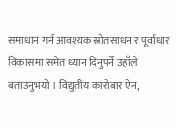समाधान गर्न आवश्यक स्रोतसाधन र पूर्वाधार विकासमा समेत ध्यान दिनुपर्ने उहाँले बताउनुभयो । विद्युतीय कारोबार ऐन,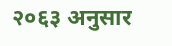२०६३ अनुसार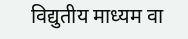विद्युतीय माध्यम वा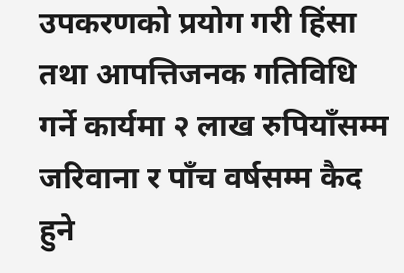उपकरणको प्रयोग गरी हिंसा तथा आपत्तिजनक गतिविधि गर्ने कार्यमा २ लाख रुपियाँसम्म जरिवाना र पाँच वर्षसम्म कैद हुने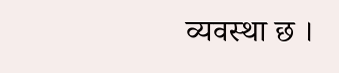व्यवस्था छ ।